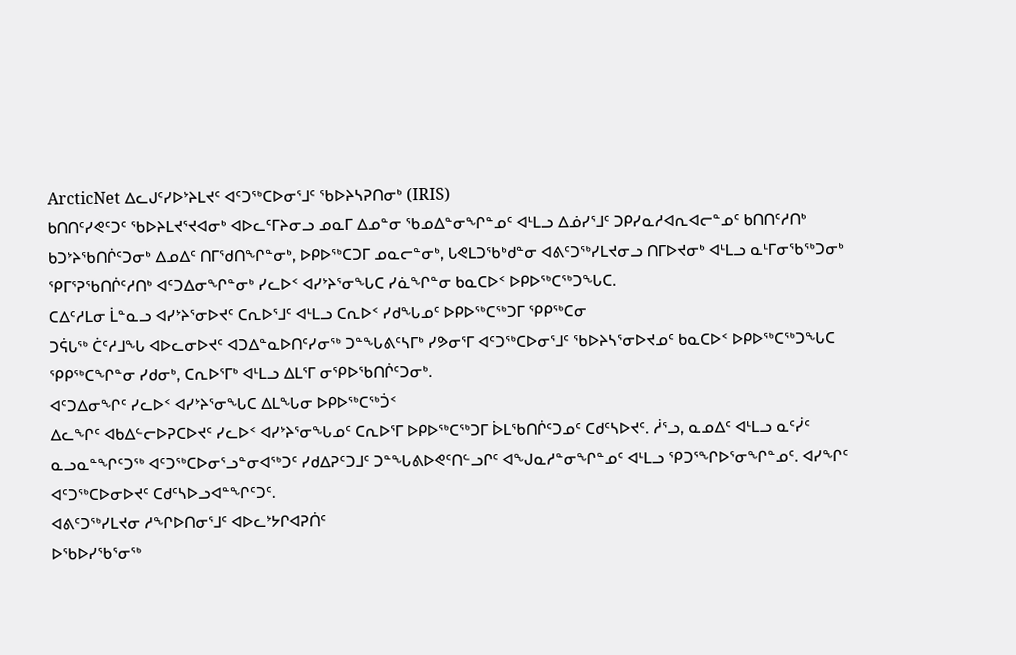ArcticNet ᐃᓚᒍᑦᓯᐅᔾᔨᒪᔪᑦ ᐊᑦᑐᖅᑕᐅᓂᕐᒧᑦ ᖃᐅᔨᓴᕈᑎᓂᒃ (IRIS)
ᑲᑎᑎᑦᓯᕙᑦᑐᑦ ᖃᐅᔨᒪᔪᕐᔪᐊᓂᒃ ᐊᐅᓚᑦᒥᔨᓂᓗ ᓄᓇᒥ ᐃᓄᓐᓂ ᖃᓄᐃᓐᓂᖏᓐᓄᑦ ᐊᒻᒪᓗ ᐃᓅᓯᕐᒧᑦ ᑐᑭᓯᓇᓱᐊᕆᐊᓕᓐᓄᑦ ᑲᑎᑎᑦᓱᑎᒃ ᑲᑐᔾᔨᖃᑎᒌᑦᑐᓂᒃ ᐃᓄᐃᑦ ᑎᒥᖁᑎᖏᓐᓂᒃ, ᐅᑭᐅᖅᑕᑐᒥ ᓄᓇᓕᓐᓂᒃ, ᒐᕙᒪᑐᖃᒃᑯᓐᓂ ᐊᕕᑦᑐᖅᓯᒪᔪᓂᓗ ᑎᒥᐅᔪᓂᒃ ᐊᒻᒪᓗ ᓇᒻᒥᓂᖃᖅᑐᓂᒃ ᕿᒥᕐᕈᖃᑎᒌᑦᓱᑎᒃ ᐊᑦᑐᐃᓂᖏᓐᓂᒃ ᓯᓚᐅᑉ ᐊᓯᔾᔨᕐᓂᖓᑕ ᓯᓈᖏᓐᓂ ᑲᓇᑕᐅᑉ ᐅᑭᐅᖅᑕᖅᑐᖓᑕ.
ᑕᐃᑦᓱᒪᓂ ᒫᓐᓇᓗ ᐊᓯᔾᔨᕐᓂᐅᔪᑦ ᑕᕆᐅᕐᒧᑦ ᐊᒻᒪᓗ ᑕᕆᐅᑉ ᓯᑯᖓᓄᑦ ᐅᑭᐅᖅᑕᖅᑐᒥ ᕿᑭᖅᑕᓂ
ᑐᕌᒐᖅ ᑖᑦᓱᒧᖓ ᐊᐅᓚᓂᐅᔪᑦ ᐊᑐᐃᓐᓇᐅᑎᑦᓯᓂᖅ ᑐᓐᖓᕕᑦᓴᒥᒃ ᓯᕗᓂᕐᒥ ᐊᑦᑐᖅᑕᐅᓂᕐᒧᑦ ᖃᐅᔨᓴᕐᓂᐅᔪᓄᑦ ᑲᓇᑕᐅᑉ ᐅᑭᐅᖅᑕᖅᑐᖓᑕ ᕿᑭᖅᑕᖏᓐᓂ ᓯᑯᓂᒃ, ᑕᕆᐅᕐᒥᒃ ᐊᒻᒪᓗ ᐃᒪᕐᒥ ᓂᕿᐅᖃᑎᒌᑦᑐᓂᒃ.
ᐊᑦᑐᐃᓂᖏᑦ ᓯᓚᐅᑉ ᐊᓯᔾᔨᕐᓂᖓᑕ ᐃᒪᖓᓂ ᐅᑭᐅᖅᑕᖅᑑᑉ
ᐃᓚᖏᑦ ᐊᑲᐃᓪᓕᐅᕈᑕᐅᔪᑦ ᓯᓚᐅᑉ ᐊᓯᔾᔨᕐᓂᖓᓄᑦ ᑕᕆᐅᕐᒥ ᐅᑭᐅᖅᑕᖅᑐᒥ ᐆᒪᖃᑎᒌᑦᑐᓄᑦ ᑕᑯᑦᓴᐅᔪᑦ. ᓲᕐᓗ, ᓇᓄᐃᑦ ᐊᒻᒪᓗ ᓇᑦᓰᑦ ᓇᓗᓇᓐᖏᑦᑐᖅ ᐊᑦᑐᖅᑕᐅᓂᕐᓗᓐᓂᐊᖅᑐᑦ ᓯᑯᐃᕈᑦᑐᒧᑦ ᑐᓐᖓᕕᐅᕙᑦᑎᓪᓗᒋᑦ ᐊᖑᓇᓱᓐᓂᖏᓐᓄᑦ ᐊᒻᒪᓗ ᕿᑐᕐᖏᐅᕐᓂᖏᓐᓄᑦ. ᐊᓯᖏᑦ ᐊᑦᑐᖅᑕᐅᓂᐅᔪᑦ ᑕᑯᑦᓴᐅᓗᐊᓐᖏᑦᑐᑦ.
ᐊᕕᑦᑐᖅᓯᒪᔪᓂ ᓱᖏᐅᑎᓂᕐᒧᑦ ᐊᐅᓚᔾᔭᒋᐊᕈᑏᑦ
ᐅᖃᐅᓯᖃᕐᓂᖅ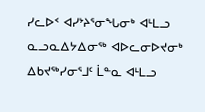ᓯᓚᐅᑉ ᐊᓯᔾᔨᕐᓂᖓᓂᒃ ᐊᒻᒪᓗ ᓇᓗᓇᐃᔭᐃᓂᖅ ᐊᐅᓚᓂᐅᔪᓂᒃ ᐃᑲᔪᖅᓯᓂᕐᒧᑦ ᒫᓐᓇ ᐊᒻᒪᓗ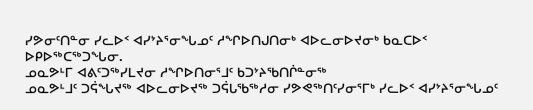ᓯᕗᓂᑦᑎᓐᓂ ᓯᓚᐅᑉ ᐊᓯᔾᔨᕐᓂᖓᓄᑦ ᓱᖏᐅᑎᒍᑎᓂᒃ ᐊᐅᓚᓂᐅᔪᓂᒃ ᑲᓇᑕᐅᑉ ᐅᑭᐅᖅᑕᖅᑐᖓᓂ.
ᓄᓇᕗᒻᒥ ᐊᕕᑦᑐᖅᓯᒪᔪᓂ ᓱᖏᐅᑎᓂᕐᒧᑦ ᑲᑐᔾᔨᖃᑎᒌᓐᓂᖅ
ᓄᓇᕗᒻᒧᑦ ᑐᕌᖓᔪᖅ ᐊᐅᓚᓂᐅᔪᖅ ᑐᕌᒐᖃᖅᓱᓂ ᓯᕗᕙᖅᑎᑦᓯᓂᕐᒥᒃ ᓯᓚᐅᑉ ᐊᓯᔾᔨᕐᓂᖓᓄᑦ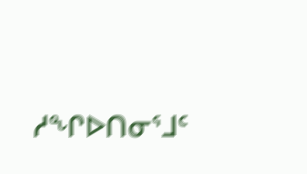ᓱᖏᐅᑎᓂᕐᒧᑦ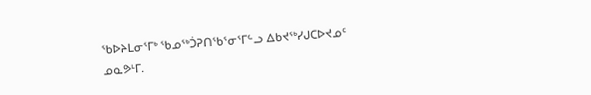ᖃᐅᔨᒪᓂᕐᒥᒃ ᖃᓄᖅᑑᕈᑎᖃᕐᓂᕐᒥᓪᓗ ᐃᑲᔪᖅᓯᒍᑕᐅᔪᓄᑦ ᓄᓇᕗᒻᒥ.